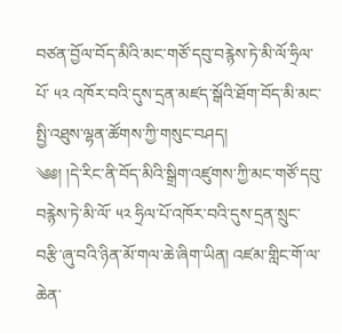བཙན་བྱོལ་བོད་མིའི་མང་གཙོ་དབུ་བརྙེས་ཏེ་མི་ལོ་ཧྲིལ་པོ་ ༥༢ འཁོར་བའི་དུས་དྲན་མཛད་སྒོའི་ཐོག་བོད་མི་མང་སྤྱི་འཐུས་ལྷན་ཚོགས་ཀྱི་གསུང་བཤད།
༄༅། །དེ་རིང་ནི་བོད་མིའི་སྒྲིག་འཛུགས་ཀྱི་མང་གཙོ་དབུ་བརྙེས་ཏེ་མི་ལོ་ ༥༢ ཧྲིལ་པོ་འཁོར་བའི་དུས་དྲན་སྲུང་བརྩི་ཞུ་བའི་ཉིན་མོ་གལ་ཆེ་ཞིག་ཡིན། འཛམ་གླིང་གོ་ལ་ཆེན་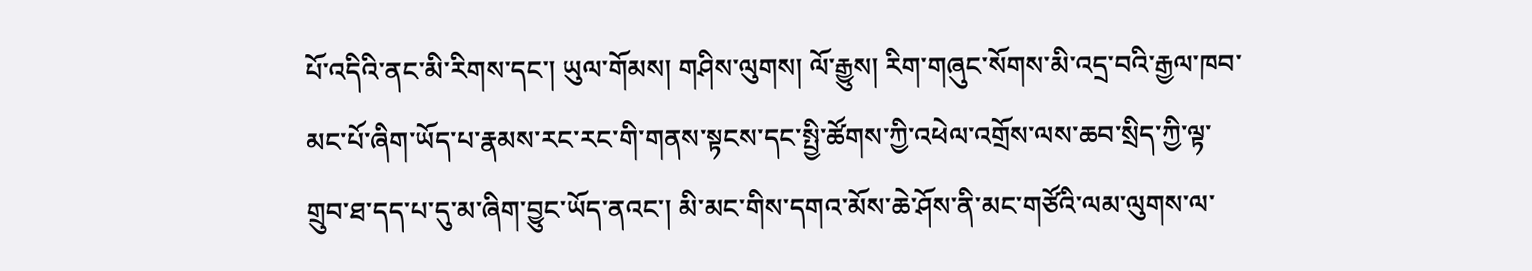པོ་འདིའི་ནང་མི་རིགས་དང་། ཡུལ་གོམས། གཤིས་ལུགས། ལོ་རྒྱུས། རིག་གཞུང་སོགས་མི་འདྲ་བའི་རྒྱལ་ཁབ་མང་པོ་ཞིག་ཡོད་པ་རྣམས་རང་རང་གི་གནས་སྟངས་དང་སྤྱི་ཚོགས་ཀྱི་འཕེལ་འགྲོས་ལས་ཆབ་སྲིད་ཀྱི་ལྟ་གྲུབ་ཐ་དད་པ་དུ་མ་ཞིག་བྱུང་ཡོད་ནའང་། མི་མང་གིས་དགའ་མོས་ཆེ་ཤོས་ནི་མང་གཙོའི་ལམ་ལུགས་ལ་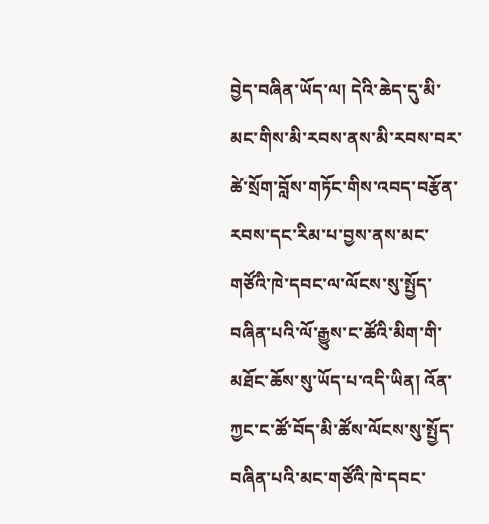བྱེད་བཞིན་ཡོད་ལ། དེའི་ཆེད་དུ་མི་མང་གིས་མི་རབས་ནས་མི་རབས་བར་ཚེ་སྲོག་བློས་གཏོང་གིས་འབད་བརྩོན་རབས་དང་རིམ་པ་བྱས་ནས་མང་གཙོའི་ཁེ་དབང་ལ་ལོངས་སུ་སྤྱོད་བཞིན་པའི་ལོ་རྒྱུས་ང་ཚོའི་མིག་གི་མཐོང་ཆོས་སུ་ཡོད་པ་འདི་ཡིན། འོན་ཀྱང་ང་ཚོ་བོད་མི་ཚོས་ལོངས་སུ་སྤྱོད་བཞིན་པའི་མང་གཙོའི་ཁེ་དབང་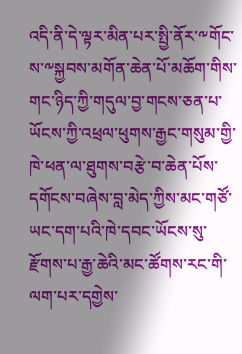འདི་ནི་དེ་ལྟར་མིན་པར་སྤྱི་ནོར་༸གོང་ས་༸སྐྱབས་མགོན་ཆེན་པོ་མཆོག་གིས་གང་ཉིད་ཀྱི་གདུལ་བྱ་གངས་ཅན་པ་ཡོངས་ཀྱི་འཕྲལ་ཕུགས་རྒྱང་གསུམ་གྱི་ཁེ་ཕན་ལ་ཐུགས་བརྩེ་བ་ཆེན་པོས་དགོངས་བཞེས་བླ་མེད་ཀྱིས་མང་གཙོ་ཡང་དག་པའི་ཁེ་དབང་ཡོངས་སུ་རྫོགས་པ་རྒྱ་ཆེའི་མང་ཚོགས་རང་གི་ལག་པར་དགྱེས་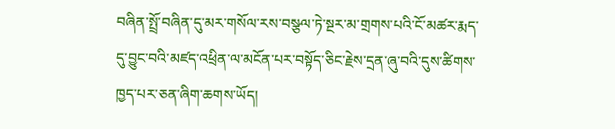བཞིན་སྤྲོ་བཞིན་དུ་མར་གསོལ་རས་བསྩལ་ཏེ་སྔར་མ་གྲགས་པའི་ངོ་མཚར་རྨད་དུ་བྱུང་བའི་མཛད་འཕྲིན་ལ་མངོན་པར་བསྟོད་ཅིང་རྗེས་དྲན་ཞུ་བའི་དུས་ཚིགས་ཁྱད་པར་ཅན་ཞིག་ཆགས་ཡོད།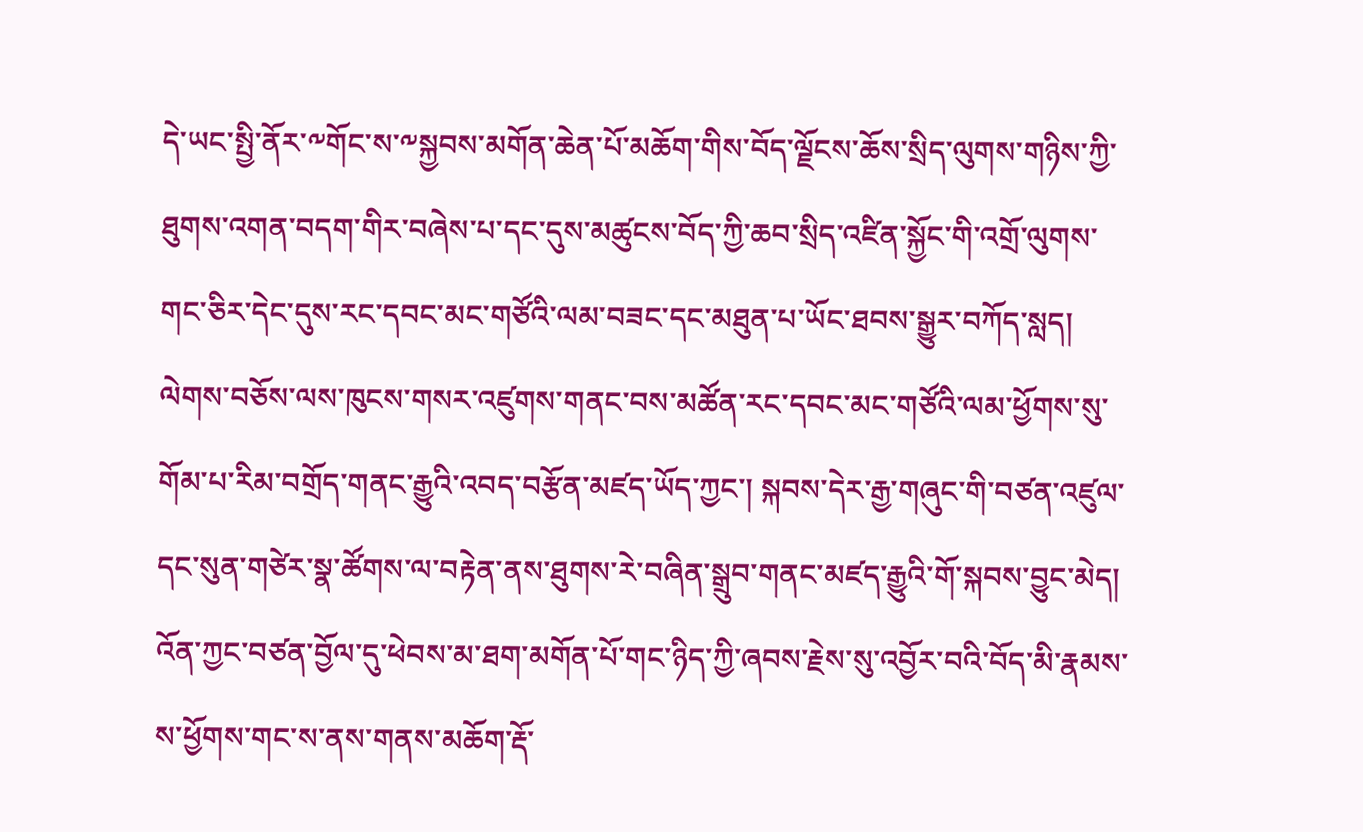དེ་ཡང་སྤྱི་ནོར་༸གོང་ས་༸སྐྱབས་མགོན་ཆེན་པོ་མཆོག་གིས་བོད་ལྗོངས་ཆོས་སྲིད་ལུགས་གཉིས་ཀྱི་ཐུགས་འགན་བདག་གིར་བཞེས་པ་དང་དུས་མཚུངས་བོད་ཀྱི་ཆབ་སྲིད་འཛིན་སྐྱོང་གི་འགྲོ་ལུགས་གང་ཅིར་དེང་དུས་རང་དབང་མང་གཙོའི་ལམ་བཟང་དང་མཐུན་པ་ཡོང་ཐབས་སྒྱུར་བཀོད་སླད། ལེགས་བཅོས་ལས་ཁུངས་གསར་འཛུགས་གནང་བས་མཚོན་རང་དབང་མང་གཙོའི་ལམ་ཕྱོགས་སུ་གོམ་པ་རིམ་བགྲོད་གནང་རྒྱུའི་འབད་བརྩོན་མཛད་ཡོད་ཀྱང་། སྐབས་དེར་རྒྱ་གཞུང་གི་བཙན་འཛུལ་དང་སུན་གཙེར་སྣ་ཚོགས་ལ་བརྟེན་ནས་ཐུགས་རེ་བཞིན་སྒྲུབ་གནང་མཛད་རྒྱུའི་གོ་སྐབས་བྱུང་མེད། འོན་ཀྱང་བཙན་བྱོལ་དུ་ཕེབས་མ་ཐག་མགོན་པོ་གང་ཉིད་ཀྱི་ཞབས་རྗེས་སུ་འབྱོར་བའི་བོད་མི་རྣམས་ས་ཕྱོགས་གང་ས་ནས་གནས་མཆོག་རྡོ་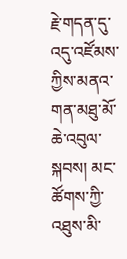རྗེ་གདན་དུ་འདུ་འཛོམས་ཀྱིས་མནའ་གན་མཐུ་མོ་ཆེ་འབུལ་སྐབས། མང་ཚོགས་ཀྱི་འཐུས་མི་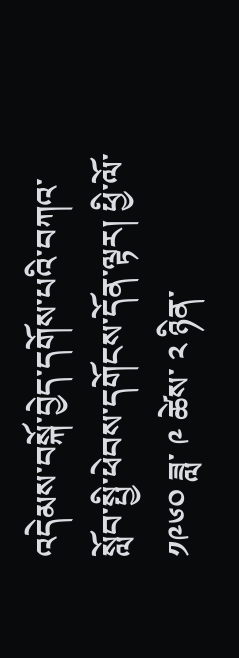འདེམས་བསྐོ་བྱེད་དགོས་པའི་བཀའ་སློབ་སྤྱི་ཕེབས་དགོངས་དོན་ལྟར། ཕྱི་ལོ་ ༡༩༦༠ ཟླ་ ༩ ཚེས་ ༢ ཉིན་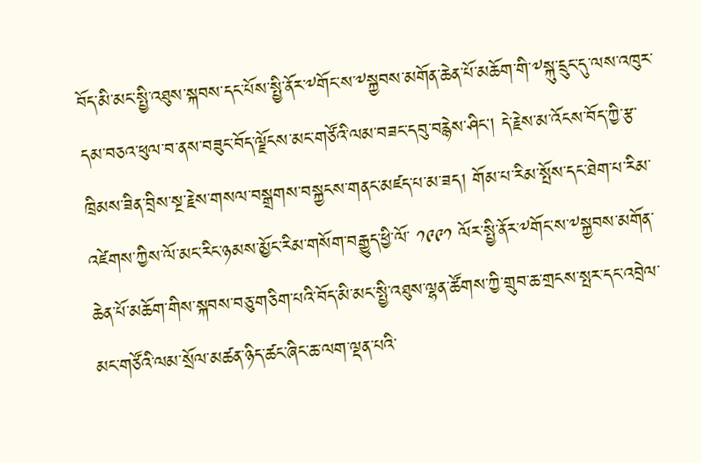བོད་མི་མང་སྤྱི་འཐུས་སྐབས་དང་པོས་སྤྱི་ནོར་༸གོང་ས་༸སྐྱབས་མགོན་ཆེན་པོ་མཆོག་གི་༸སྐུ་དྲུང་དུ་ལས་འཁུར་དམ་བཅའ་ཕུལ་བ་ནས་བཟུང་བོད་ལྗོངས་མང་གཙོའི་ལམ་བཟང་དབུ་བརྙེས་ཤིང། དེ་རྗེས་མ་འོངས་བོད་ཀྱི་རྩ་ཁྲིམས་ཟིན་བྲིས་སྔ་རྗེས་གསལ་བསྒྲགས་བསྐྱངས་གནང་མཛད་པ་མ་ཟད། གོམ་པ་རིམ་སྤོས་དང་ཐེག་པ་རིམ་འཛེགས་ཀྱིས་ལོ་མང་རིང་ཉམས་མྱོང་རིམ་གསོག་བརྒྱུད་ཕྱི་ལོ་ ༡༩༩༡ ལོར་སྤྱི་ནོར་༸གོང་ས་༸སྐྱབས་མགོན་ཆེན་པོ་མཆོག་གིས་སྐབས་བཅུ་གཅིག་པའི་བོད་མི་མང་སྤྱི་འཐུས་ལྷན་ཚོགས་ཀྱི་གྲུབ་ཆ་གྲངས་སྤར་དང་འབྲེལ་མང་གཙོའི་ལམ་སྲོལ་མཚན་ཉིད་ཚང་ཞིང་ཆ་ལག་ལྡན་པའི་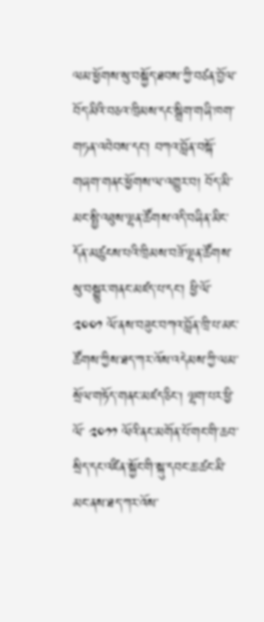ལམ་ཕྱོགས་སུ་བསྐྱོད་ཐབས་ཀྱི་བཙན་བྱོལ་བོད་མིའི་བཅའ་ཁྲིམས་དང་སྒྲིག་གཞི་ཁག་གཏན་འབེབས་དང་། བཀའ་བློན་བསྐོ་གཞག་གནང་ཕྱོགས་ལ་འགྱུར་བ། བོད་མི་མང་སྤྱི་འཐུས་ལྷན་ཚོགས་འདི་བཞིན་མིང་དོན་མཚུངས་པའི་ཁྲིམས་བཟོ་ལྷན་ཚོགས་སུ་བསྒྱུར་གནང་མཛད་པ་དང་། ཕྱི་ལོ་ ༢༠༠༡ ལོ་ནས་བཟུང་བཀའ་བློན་ཁྲི་པ་མང་ཚོགས་ཀྱིས་ཐད་ཀར་འོས་འདེམས་ཀྱི་ལམ་སྲོལ་གཏོད་གནང་མཛད་ཅིང། ལྷག་པར་ཕྱི་ལོ་ ༢༠༡༡ ལོའི་ནང་མགོན་པོ་གང་གི་ཆབ་སྲིད་དང་འཛིན་སྐྱོང་གི་སྐུ་དབང་ཆ་ཚང་མི་མང་ནས་ཐད་ཀར་འོས་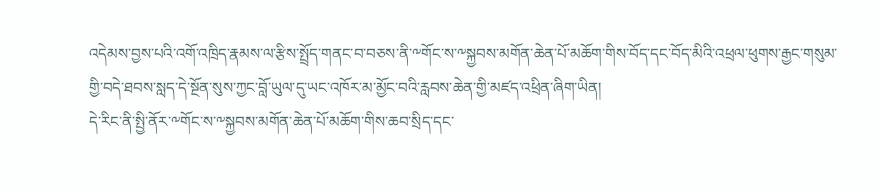འདེམས་བྱས་པའི་འགོ་འཁྲིད་རྣམས་ལ་རྩིས་སྤྲོད་གནང་བ་བཅས་ནི་༸གོང་ས་༸སྐྱབས་མགོན་ཆེན་པོ་མཆོག་གིས་བོད་དང་བོད་མིའི་འཕྲལ་ཕུགས་རྒྱང་གསུམ་གྱི་བདེ་ཐབས་སླད་དེ་སྔོན་སུས་ཀྱང་བློ་ཡུལ་དུ་ཡང་འཁོར་མ་མྱོང་བའི་རླབས་ཆེན་གྱི་མཛད་འཕྲིན་ཞིག་ཡིན།
དེ་རིང་ནི་སྤྱི་ནོར་༸གོང་ས་༸སྐྱབས་མགོན་ཆེན་པོ་མཆོག་གིས་ཆབ་སྲིད་དང་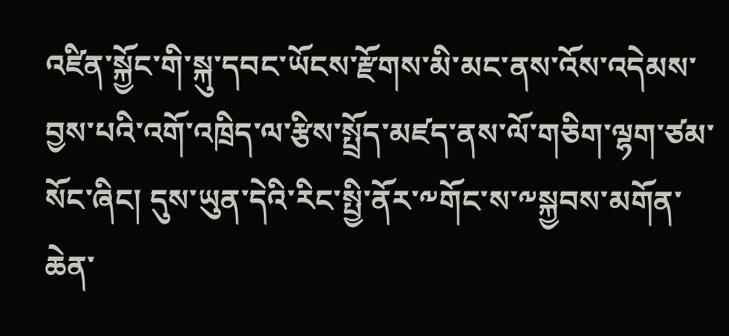འཛིན་སྐྱོང་གི་སྐུ་དབང་ཡོངས་རྫོགས་མི་མང་ནས་འོས་འདེམས་བྱས་པའི་འགོ་འཁྲིད་ལ་རྩིས་སྤྲོད་མཛད་ནས་ལོ་གཅིག་ལྷག་ཙམ་སོང་ཞིང། དུས་ཡུན་དེའི་རིང་སྤྱི་ནོར་༸གོང་ས་༸སྐྱབས་མགོན་ཆེན་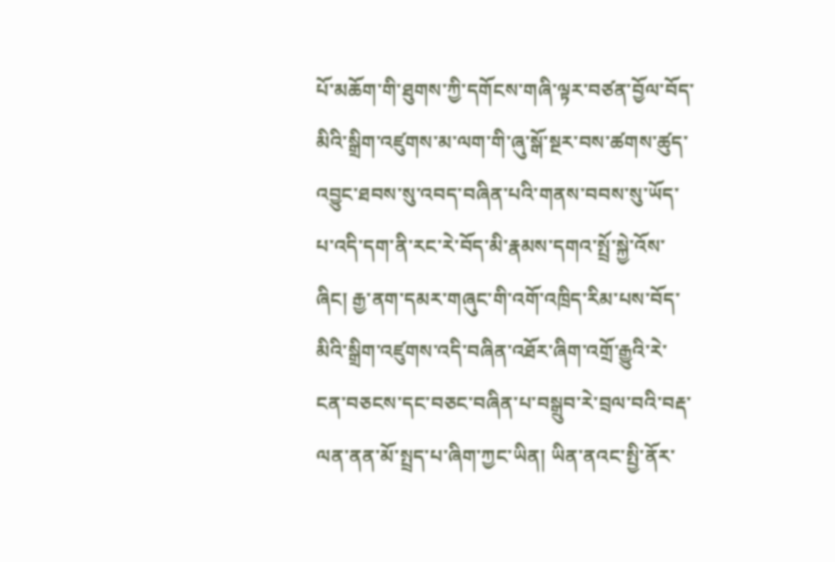པོ་མཆོག་གི་ཐུགས་ཀྱི་དགོངས་གཞི་ལྟར་བཙན་བྱོལ་བོད་མིའི་སྒྲིག་འཛུགས་མ་ལག་གི་ཞུ་སྒོ་སྔར་བས་ཚགས་ཚུད་འབྱུང་ཐབས་སུ་འབད་བཞིན་པའི་གནས་བབས་སུ་ཡོད་པ་འདི་དག་ནི་རང་རེ་བོད་མི་རྣམས་དགའ་སྤྲོ་སྐྱེ་འོས་ཞིང། རྒྱ་ནག་དམར་གཞུང་གི་འགོ་འཁྲིད་རིམ་པས་བོད་མིའི་སྒྲིག་འཛུགས་འདི་བཞིན་འཐོར་ཞིག་འགྲོ་རྒྱུའི་རེ་ངན་བཅངས་དང་བཅང་བཞིན་པ་བསྒྲུབ་རེ་བྲལ་བའི་བརྡ་ལན་ནན་མོ་སྤྲད་པ་ཞིག་ཀྱང་ཡིན། ཡིན་ནའང་སྤྱི་ནོར་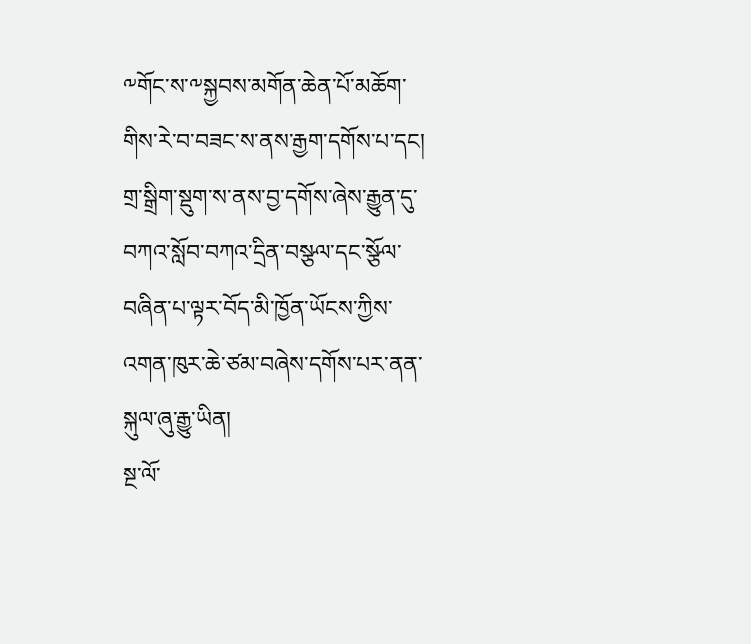༸གོང་ས་༸སྐྱབས་མགོན་ཆེན་པོ་མཆོག་གིས་རེ་བ་བཟང་ས་ནས་རྒྱག་དགོས་པ་དང། གྲ་སྒྲིག་སྡུག་ས་ནས་བྱ་དགོས་ཞེས་རྒྱུན་དུ་བཀའ་སློབ་བཀའ་དྲིན་བསྩལ་དང་སྩོལ་བཞིན་པ་ལྟར་བོད་མི་ཁྱོན་ཡོངས་ཀྱིས་འགན་ཁུར་ཆེ་ཙམ་བཞེས་དགོས་པར་ནན་སྐུལ་ཞུ་རྒྱུ་ཡིན།
སྔ་ལོ་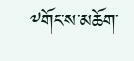༸གོང་ས་མཆོག་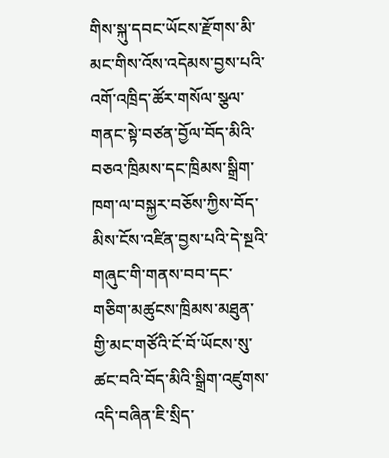གིས་སྐུ་དབང་ཡོངས་རྫོགས་མི་མང་གིས་འོས་འདེམས་བྱས་པའི་འགོ་འཁྲིད་ཚོར་གསོལ་སྩལ་གནང་སྟེ་བཙན་བྱོལ་བོད་མིའི་བཅའ་ཁྲིམས་དང་ཁྲིམས་སྒྲིག་ཁག་ལ་བསྐྱར་བཅོས་ཀྱིས་བོད་མིས་ངོས་འཛིན་བྱས་པའི་དེ་སྔའི་གཞུང་གི་གནས་བབ་དང་གཅིག་མཚུངས་ཁྲིམས་མཐུན་གྱི་མང་གཙོའི་ངོ་བོ་ཡོངས་སུ་ཚང་བའི་བོད་མིའི་སྒྲིག་འཛུགས་འདི་བཞིན་ཇི་སྲིད་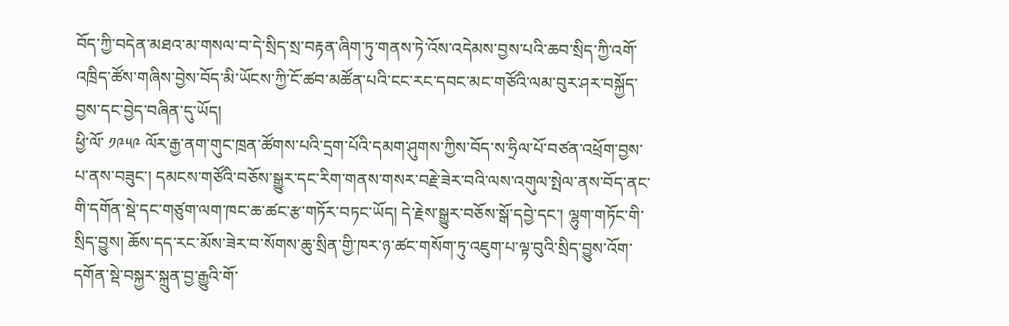བོད་ཀྱི་བདེན་མཐའ་མ་གསལ་བ་དེ་སྲིད་སྲ་བརྟན་ཞིག་ཏུ་གནས་ཏེ་འོས་འདེམས་བྱས་པའི་ཆབ་སྲིད་ཀྱི་འགོ་འཁྲིད་ཚོས་གཞིས་བྱེས་བོད་མི་ཡོངས་ཀྱི་ངོ་ཚབ་མཚོན་པའི་ངང་རང་དབང་མང་གཙོའི་ལམ་བུར་ཤར་བསྐྱོད་བྱས་དང་བྱེད་བཞིན་དུ་ཡོད།
ཕྱི་ལོ་ ༡༩༥༩ ལོར་རྒྱ་ནག་གུང་ཁྲན་ཚོགས་པའི་དྲག་པོའི་དམག་ཤུགས་ཀྱིས་བོད་ས་ཧྲིལ་པོ་བཙན་འཕྲོག་བྱས་པ་ནས་བཟུང་། དམངས་གཙོའི་བཅོས་སྒྱུར་དང་རིག་གནས་གསར་བརྗེ་ཟེར་བའི་ལས་འགུལ་སྤེལ་ནས་བོད་ནང་གི་དགོན་སྡེ་དང་གཙུག་ལག་ཁང་ཆ་ཚང་རྩ་གཏོར་བཏང་ཡོད། དེ་རྗེས་སྒྱུར་བཅོས་སྒོ་དབྱེ་དང་། ལྷུག་གཏོང་གི་སྲིད་བྱུས། ཆོས་དད་རང་མོས་ཟེར་བ་སོགས་ཆུ་སྲིན་གྱི་ཁར་ཉ་ཚང་གསོག་ཏུ་འཇུག་པ་ལྟ་བུའི་སྲིད་བྱུས་འོག་དགོན་སྡེ་བསྐྱར་སྐྲུན་བྱ་རྒྱུའི་གོ་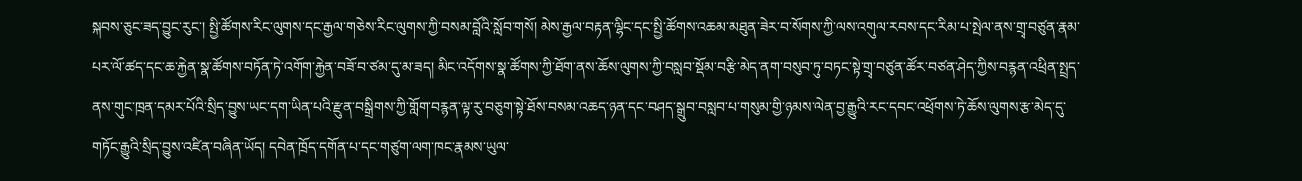སྐབས་ཅུང་ཟད་བྱུང་རུང་། སྤྱི་ཚོགས་རིང་ལུགས་དང་རྒྱལ་གཅེས་རིང་ལུགས་ཀྱི་བསམ་བློའི་སློབ་གསོ། མེས་རྒྱལ་བརྟན་ལྷིང་དང་སྤྱི་ཚོགས་འཆམ་མཐུན་ཟེར་བ་སོགས་ཀྱི་ལས་འགུལ་རབས་དང་རིམ་པ་སྤེལ་ནས་གྲྭ་བཙུན་རྣམ་པར་ལོ་ཚད་དང་ཆ་རྐྱེན་སྣ་ཚོགས་བཏོན་ཏེ་འགོག་རྐྱེན་བཟོ་བ་ཙམ་དུ་མ་ཟད། མིང་འདོགས་སྣ་ཚོགས་ཀྱི་ཐོག་ནས་ཆོས་ལུགས་ཀྱི་བསླབ་སྡོམ་བརྩི་མེད་ནག་བསུབ་ཏུ་བཏང་སྟེ་གྲྭ་བཙུན་ཚོར་བཙན་ཤེད་ཀྱིས་བརྙན་འཕྲིན་སྤྲད་ནས་གུང་ཁྲན་དམར་པོའི་སྲིད་བྱུས་ཡང་དག་ཡིན་པའི་རྫུན་བསྒྲིགས་ཀྱི་གློག་བརྙན་ལྟ་རུ་བཅུག་སྟེ་ཐོས་བསམ་འཆད་ཉན་དང་བཤད་སྒྲུབ་བསླབ་པ་གསུམ་གྱི་ཉམས་ལེན་བྱ་རྒྱུའི་རང་དབང་འཕྲོགས་ཏེ་ཆོས་ལུགས་རྩ་མེད་དུ་གཏོང་རྒྱུའི་སྲིད་བྱུས་འཛིན་བཞིན་ཡོད། དབེན་ཁྲོད་དགོན་པ་དང་གཙུག་ལག་ཁང་རྣམས་ཡུལ་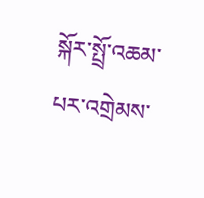སྐོར་སྤྲོ་འཆམ་པར་འགྲེམས་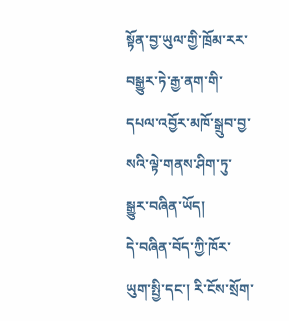སྟོན་བྱ་ཡུལ་གྱི་ཁྲོམ་རར་བསྒྱུར་ཏེ་རྒྱ་ནག་གི་དཔལ་འབྱོར་མཁོ་སྒྲུབ་བྱ་སའི་ལྟེ་གནས་ཤིག་ཏུ་སྒྱུར་བཞིན་ཡོད།
དེ་བཞིན་བོད་ཀྱི་ཁོར་ཡུག་སྤྱི་དང་། རི་ངོས་སྲོག་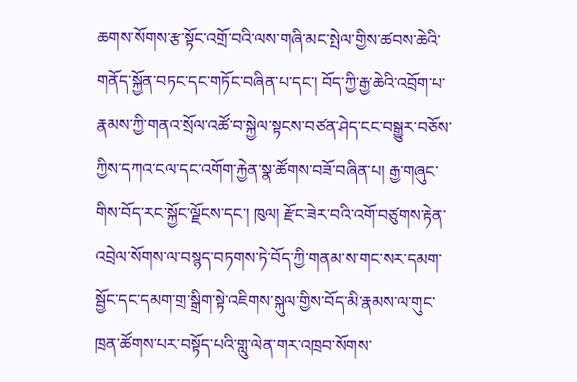ཆགས་སོགས་རྩ་སྟོང་འགྲོ་བའི་ལས་གཞི་མང་སྤེལ་གྱིས་ཚབས་ཆེའི་གནོད་སྐྱོན་བཏང་དང་གཏོང་བཞིན་པ་དང་། བོད་ཀྱི་རྒྱ་ཆེའི་འབྲོག་པ་རྣམས་ཀྱི་གནའ་སྲོལ་འཚོ་བ་སྐྱེལ་སྟངས་བཙན་ཤེད་ངང་བསྒྱུར་བཅོས་ཀྱིས་དཀའ་ངལ་དང་འགོག་རྐྱེན་སྣ་ཚོགས་བཟོ་བཞིན་པ། རྒྱ་གཞུང་གིས་བོད་རང་སྐྱོང་ལྗོངས་དང་། ཁུལ། རྫོང་ཟེར་བའི་འགོ་བཙུགས་རྟེན་འབྲེལ་སོགས་ལ་བསྙད་བཏགས་ཏེ་བོད་ཀྱི་གནམ་ས་གང་སར་དམག་སྦྱོང་དང་དམག་གྲ་སྒྲིག་སྟེ་འཇིགས་སྐུལ་གྱིས་བོད་མི་རྣམས་ལ་གུང་ཁྲན་ཚོགས་པར་བསྟོད་པའི་གླུ་ལེན་གར་འཁྲབ་སོགས་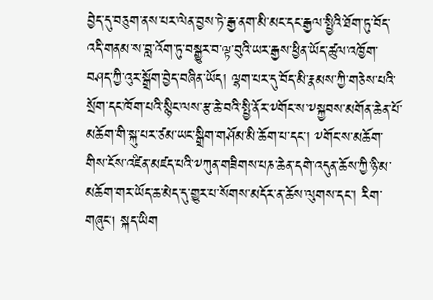བྱེད་དུ་བཅུག་ནས་པར་ལེན་བྱས་ཏེ་རྒྱ་ནག་མི་མང་དང་རྒྱལ་སྤྱིའི་ཐོག་ཏུ་བོད་འདི་གནམ་ས་བླ་འོག་ཏུ་བསྒྱུར་བ་ལྟ་བུའི་ཡར་རྒྱས་ཕྱིན་ཡོད་ཚུལ་འཁྱོག་བཤད་ཀྱི་འུར་སྒྲོག་བྱེད་བཞིན་ཡོད། ལྷག་པར་དུ་བོད་མི་རྣམས་ཀྱི་གཅེས་པའི་སྲོག་དང་ཁོག་པའི་སྙིང་ལས་རྩ་ཆེ་བའི་སྤྱི་ནོར་༸གོང་ས་༸སྐྱབས་མགོན་ཆེན་པོ་མཆོག་གི་སྐུ་པར་ཙམ་ཡང་སྒྲིག་གཤོམ་མི་ཆོག་པ་དང་། ༸གོང་ས་མཆོག་གིས་ངོས་འཛིན་མཛད་པའི་༸ཀུན་གཟིགས་པཎ་ཆེན་དགེ་འདུན་ཆོས་ཀྱི་ཉི་མ་མཆོག་གར་ཡོད་ཆ་མེད་དུ་གྱུར་པ་སོགས་མདོར་ན་ཆོས་ལུགས་དང་། རིག་གཞུང། སྐད་ཡིག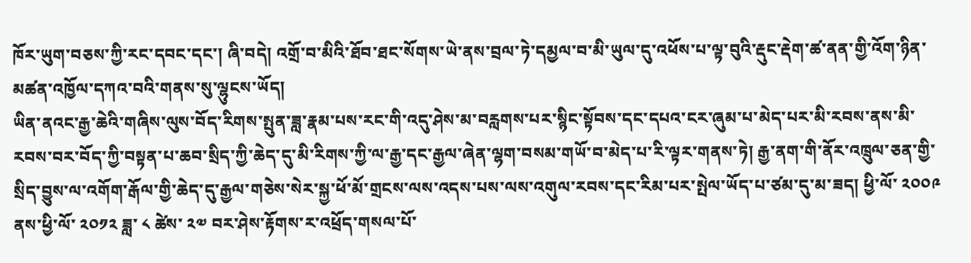ཁོར་ཡུག་བཅས་ཀྱི་རང་དབང་དང་། ཞི་བདེ། འགྲོ་བ་མིའི་ཐོབ་ཐང་སོགས་ཡེ་ནས་བྲལ་ཏེ་དམྱལ་བ་མི་ཡུལ་དུ་འཕོས་པ་ལྟ་བུའི་རྡུང་རྡེག་ཚ་ནན་གྱི་འོག་ཉིན་མཚན་འཁྱོལ་དཀའ་བའི་གནས་སུ་ལྷུངས་ཡོད།
ཡིན་ནའང་རྒྱ་ཆེའི་གཞིས་ལུས་བོད་རིགས་སྤུན་ཟླ་རྣམ་པས་རང་གི་འདུ་ཤེས་མ་བརླགས་པར་སྙིང་སྟོབས་དང་དཔའ་ངར་ཞུམ་པ་མེད་པར་མི་རབས་ནས་མི་རབས་བར་བོད་ཀྱི་བསྟན་པ་ཆབ་སྲིད་ཀྱི་ཆེད་དུ་མི་རིགས་ཀྱི་ལ་རྒྱ་དང་རྒྱལ་ཞེན་ལྷག་བསམ་གཡོ་བ་མེད་པ་རི་ལྟར་གནས་ཏེ། རྒྱ་ནག་གི་ནོར་འཁྲུལ་ཅན་གྱི་སྲིད་བྱུས་ལ་འགོག་རྒོལ་གྱི་ཆེད་དུ་རྒྱལ་གཅེས་སེར་སྐྱ་ཕོ་མོ་གྲངས་ལས་འདས་པས་ལས་འགུལ་རབས་དང་རིམ་པར་སྤེལ་ཡོད་པ་ཙམ་དུ་མ་ཟད། ཕྱི་ལོ་ ༢༠༠༩ ནས་ཕྱི་ལོ་ ༢༠༡༢ ཟླ་ ༨ ཚེས་ ༢༧ བར་ཤེས་རྟོགས་ར་འཕྲོད་གསལ་པོ་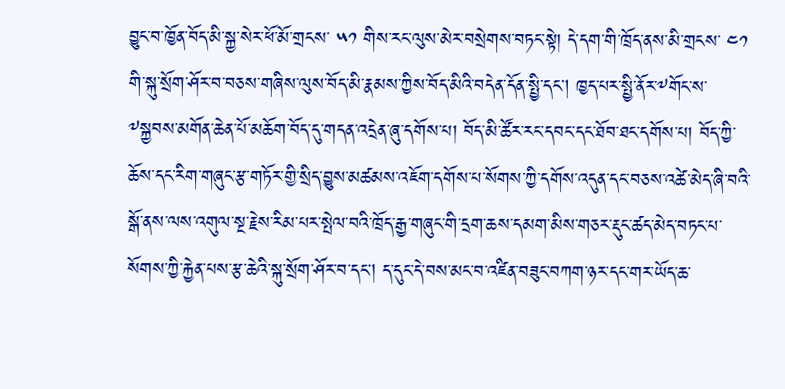བྱུང་བ་ཁྱོན་བོད་མི་སྐྱ་སེར་ཕོ་མོ་གྲངས་ ༥༡ གིས་རང་ལུས་མེར་བསྲེགས་བཏང་སྟེ། དེ་དག་གི་ཁྲོད་ནས་མི་གྲངས་ ༤༡ གི་སྐུ་སྲོག་ཤོར་བ་བཅས་གཞིས་ལུས་བོད་མི་རྣམས་ཀྱིས་བོད་མིའི་བདེན་དོན་སྤྱི་དང། ཁྱད་པར་སྤྱི་ནོར་༸གོང་ས་༸སྐྱབས་མགོན་ཆེན་པོ་མཆོག་བོད་དུ་གདན་འདྲེན་ཞུ་དགོས་པ། བོད་མི་ཚོར་རང་དབང་དང་ཐོབ་ཐང་དགོས་པ། བོད་ཀྱི་ཆོས་དང་རིག་གཞུང་རྩ་གཏོར་གྱི་སྲིད་བྱུས་མཚམས་འཇོག་དགོས་པ་སོགས་ཀྱི་དགོས་འདུན་དང་བཅས་འཚེ་མེད་ཞི་བའི་སྒོ་ནས་ལས་འགུལ་སྔ་རྗེས་རིམ་པར་སྤེལ་བའི་ཁྲོད་རྒྱ་གཞུང་གི་དྲག་ཆས་དམག་མིས་གཅར་རྡུང་ཚད་མེད་བཏང་པ་སོགས་ཀྱི་རྐྱེན་པས་རྩ་ཆེའི་སྐུ་སྲོག་ཤོར་བ་དང། ད་དུང་དེ་བས་མང་བ་འཛིན་བཟུང་བཀག་ཉར་དང་གར་ཡོད་ཆ་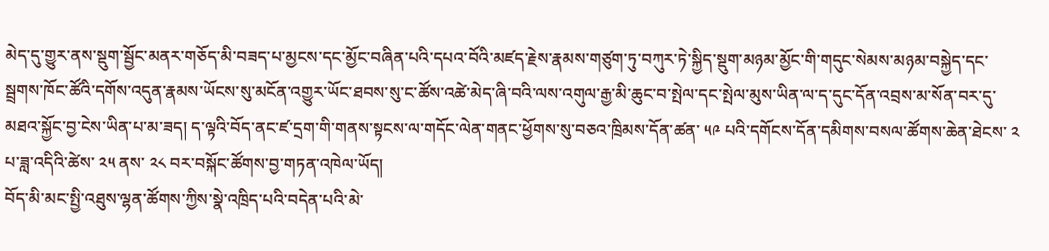མེད་དུ་གྱུར་ནས་སྡུག་སྦྱོང་མནར་གཅོད་མི་བཟད་པ་མྱངས་དང་མྱོང་བཞིན་པའི་དཔའ་བོའི་མཛད་རྗེས་རྣམས་གཙུག་ཏུ་བཀུར་ཏེ་སྐྱིད་སྡུག་མཉམ་མྱོང་གི་གདུང་སེམས་མཉམ་བསྐྱེད་དང་སྦྲགས་ཁོང་ཚོའི་དགོས་འདུན་རྣམས་ཡོངས་སུ་མངོན་འགྱུར་ཡོང་ཐབས་སུ་ང་ཚོས་འཚེ་མེད་ཞི་བའི་ལས་འགུལ་རྒྱ་མི་ཆུང་བ་སྤེལ་དང་སྤེལ་མུས་ཡིན་ལ་ད་དུང་དོན་འབྲས་མ་སོན་བར་དུ་མཐའ་སྐྱོང་བྱ་ངེས་ཡིན་པ་མ་ཟད། ད་ལྟའི་བོད་ནང་ཛ་དྲག་གི་གནས་སྟངས་ལ་གདོང་ལེན་གནང་ཕྱོགས་སུ་བཅའ་ཁྲིམས་དོན་ཚན་ ༥༩ པའི་དགོངས་དོན་དམིགས་བསལ་ཚོགས་ཆེན་ཐེངས་ ༢ པ་ཟླ་འདིའི་ཚེས་ ༢༥ ནས་ ༢༨ བར་བསྐོང་ཚོགས་བྱ་གཏན་འཁེལ་ཡོད།
བོད་མི་མང་སྤྱི་འཐུས་ལྷན་ཚོགས་ཀྱིས་སྣེ་འཁྲིད་པའི་བདེན་པའི་མེ་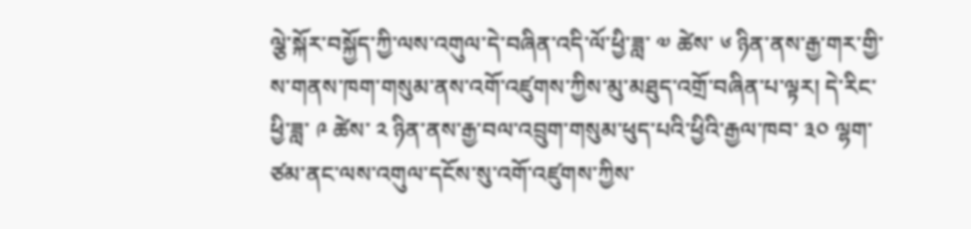ལྕེ་སྐོར་བསྐྱོད་ཀྱི་ལས་འགུལ་དེ་བཞིན་འདི་ལོ་ཕྱི་ཟླ་ ༧ ཚེས་ ༦ ཉིན་ནས་རྒྱ་གར་གྱི་ས་གནས་ཁག་གསུམ་ནས་འགོ་འཛུགས་ཀྱིས་མུ་མཐུད་འགྲོ་བཞིན་པ་ལྟར། དེ་རིང་ཕྱི་ཟླ་ ༩ ཚེས་ ༢ ཉིན་ནས་རྒྱ་བལ་འབྲུག་གསུམ་ཕུད་པའི་ཕྱིའི་རྒྱལ་ཁབ་ ༣༠ ལྷག་ཙམ་ནང་ལས་འགུལ་དངོས་སུ་འགོ་འཛུགས་ཀྱིས་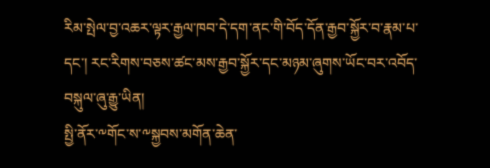རིམ་སྤེལ་བྱ་འཆར་ལྟར་རྒྱལ་ཁབ་དེ་དག་ནང་གི་བོད་དོན་རྒྱབ་སྐྱོར་བ་རྣམ་པ་དང་། རང་རིགས་བཅས་ཚང་མས་རྒྱབ་སྐྱོར་དང་མཉམ་ཞུགས་ཡོང་བར་འབོད་བསྐུལ་ཞུ་རྒྱུ་ཡིན།
སྤྱི་ནོར་༸གོང་ས་༸སྐྱབས་མགོན་ཆེན་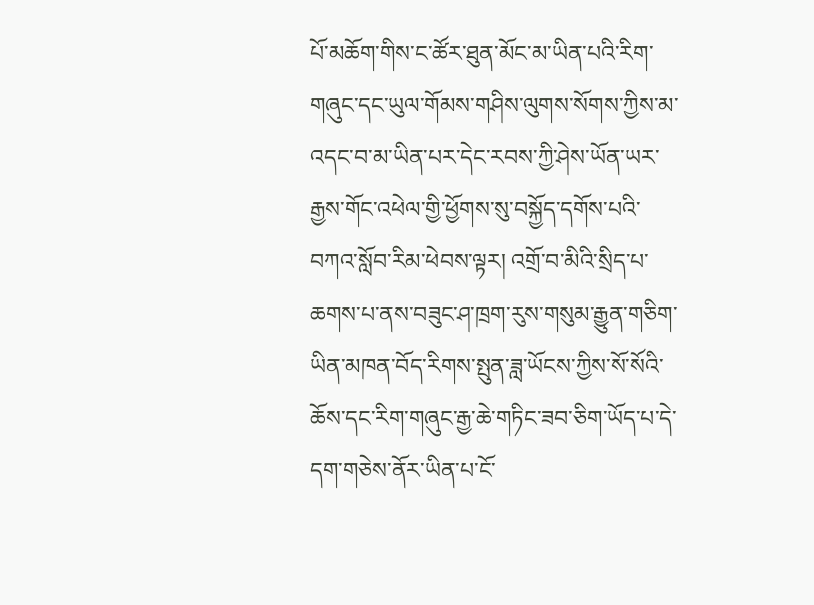པོ་མཆོག་གིས་ང་ཚོར་ཐུན་མོང་མ་ཡིན་པའི་རིག་གཞུང་དང་ཡུལ་གོམས་གཤིས་ལུགས་སོགས་ཀྱིས་མ་འདང་བ་མ་ཡིན་པར་དེང་རབས་ཀྱི་ཤེས་ཡོན་ཡར་རྒྱས་གོང་འཕེལ་གྱི་ཕྱོགས་སུ་བསྐྱོད་དགོས་པའི་བཀའ་སློབ་རིམ་ཕེབས་ལྟར། འགྲོ་བ་མིའི་སྲིད་པ་ཆགས་པ་ནས་བཟུང་ཤ་ཁྲག་རུས་གསུམ་རྒྱུན་གཅིག་ཡིན་མཁན་བོད་རིགས་སྤུན་ཟླ་ཡོངས་ཀྱིས་སོ་སོའི་ཆོས་དང་རིག་གཞུང་རྒྱ་ཆེ་གཏིང་ཟབ་ཅིག་ཡོད་པ་དེ་དག་གཅེས་ནོར་ཡིན་པ་ངོ་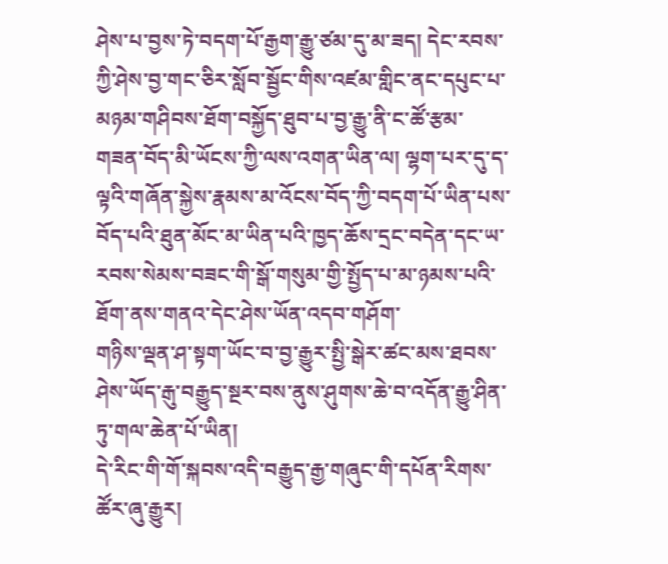ཤེས་པ་བྱས་ཏེ་བདག་པོ་རྒྱག་རྒྱུ་ཙམ་དུ་མ་ཟད། དེང་རབས་ཀྱི་ཤེས་བྱ་གང་ཅིར་སློབ་སྦྱོང་གིས་འཛམ་གླིང་ནང་དཔུང་པ་མཉམ་གཤིབས་ཐོག་བསྐྱོད་ཐུབ་པ་བྱ་རྒྱུ་ནི་ང་ཚོ་རྩམ་གཟན་བོད་མི་ཡོངས་ཀྱི་ལས་འགན་ཡིན་ལ། ལྷག་པར་དུ་ད་ལྟའི་གཞོན་སྐྱེས་རྣམས་མ་འོངས་བོད་ཀྱི་བདག་པོ་ཡིན་པས་བོད་པའི་ཐུན་མོང་མ་ཡིན་པའི་ཁྱད་ཆོས་དྲང་བདེན་དང་ཡ་རབས་སེམས་བཟང་གི་སྒོ་གསུམ་གྱི་སྤྱོད་པ་མ་ཉམས་པའི་ཐོག་ནས་གནའ་དེང་ཤེས་ཡོན་འདབ་གཤོག་
གཉིས་ལྡན་ཤ་སྟག་ཡོང་བ་བྱ་རྒྱུར་སྤྱི་སྒེར་ཚང་མས་ཐབས་ཤེས་ཡོད་རྒུ་བརྒྱུད་སྔར་བས་ནུས་ཤུགས་ཆེ་བ་འདོན་རྒྱུ་ཤིན་ཏུ་གལ་ཆེན་པོ་ཡིན།
དེ་རིང་གི་གོ་སྐབས་འདི་བརྒྱུད་རྒྱ་གཞུང་གི་དཔོན་རིགས་ཚོར་ཞུ་རྒྱུར།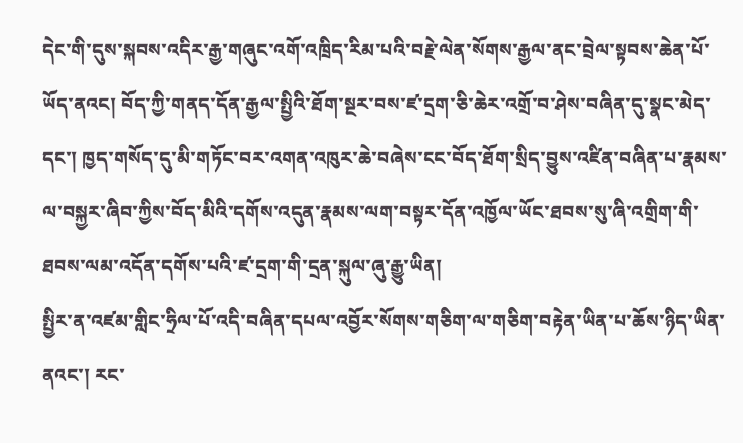དེང་གི་དུས་སྐབས་འདིར་རྒྱ་གཞུང་འགོ་འཁྲིད་རིམ་པའི་བརྗེ་ལེན་སོགས་རྒྱལ་ནང་བྲེལ་སྟབས་ཆེན་པོ་ཡོད་ནའང། བོད་ཀྱི་གནད་དོན་རྒྱལ་སྤྱིའི་ཐོག་སྔར་བས་ཛ་དྲག་ཅི་ཆེར་འགྲོ་བ་ཤེས་བཞིན་དུ་སྣང་མེད་དང་། ཁྱད་གསོད་དུ་མི་གཏོང་བར་འགན་འཁུར་ཆེ་བཞེས་ངང་བོད་ཐོག་སྲིད་བྱུས་འཛིན་བཞིན་པ་རྣམས་ལ་བསྐྱར་ཞིབ་ཀྱིས་བོད་མིའི་དགོས་འདུན་རྣམས་ལག་བསྟར་དོན་འཁྱོལ་ཡོང་ཐབས་སུ་ཞི་འགྲིག་གི་ཐབས་ལམ་འདོན་དགོས་པའི་ཛ་དྲག་གི་དྲན་སྐུལ་ཞུ་རྒྱུ་ཡིན།
སྤྱིར་ན་འཛམ་གླིང་ཧྲིལ་པོ་འདི་བཞིན་དཔལ་འབྱོར་སོགས་གཅིག་ལ་གཅིག་བརྟེན་ཡིན་པ་ཆོས་ཉིད་ཡིན་ནའང་། རང་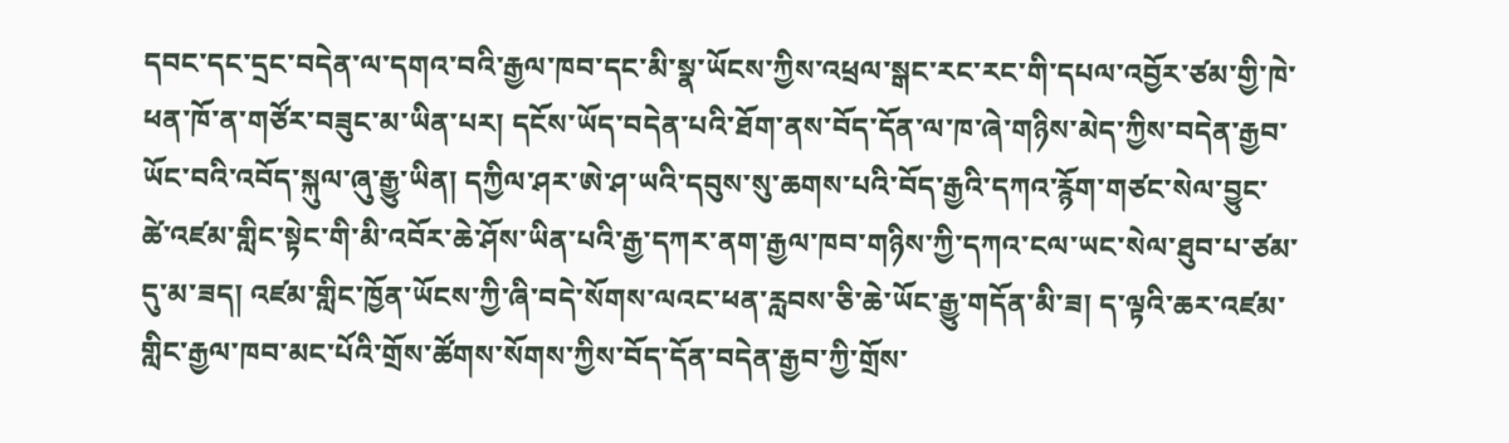དབང་དང་དྲང་བདེན་ལ་དགའ་བའི་རྒྱལ་ཁབ་དང་མི་སྣ་ཡོངས་ཀྱིས་འཕྲལ་སྒང་རང་རང་གི་དཔལ་འབྱོར་ཙམ་གྱི་ཁེ་ཕན་ཁོ་ན་གཙོར་བཟུང་མ་ཡིན་པར། དངོས་ཡོད་བདེན་པའི་ཐོག་ནས་བོད་དོན་ལ་ཁ་ཞེ་གཉིས་མེད་ཀྱིས་བདེན་རྒྱབ་ཡོང་བའི་འབོད་སྐུལ་ཞུ་རྒྱུ་ཡིན། དཀྱིལ་ཤར་ཨེ་ཤ་ཡའི་དབུས་སུ་ཆགས་པའི་བོད་རྒྱའི་དཀའ་རྙོག་གཙང་སེལ་བྱུང་ཚེ་འཛམ་གླིང་སྟེང་གི་མི་འབོར་ཆེ་ཤོས་ཡིན་པའི་རྒྱ་དཀར་ནག་རྒྱལ་ཁབ་གཉིས་ཀྱི་དཀའ་ངལ་ཡང་སེལ་ཐུབ་པ་ཙམ་དུ་མ་ཟད། འཛམ་གླིང་ཁྱོན་ཡོངས་ཀྱི་ཞི་བདེ་སོགས་ལའང་ཕན་རླབས་ཅི་ཆེ་ཡོང་རྒྱུ་གདོན་མི་ཟ། ད་ལྟའི་ཆར་འཛམ་གླིང་རྒྱལ་ཁབ་མང་པོའི་གྲོས་ཚོགས་སོགས་ཀྱིས་བོད་དོན་བདེན་རྒྱབ་ཀྱི་གྲོས་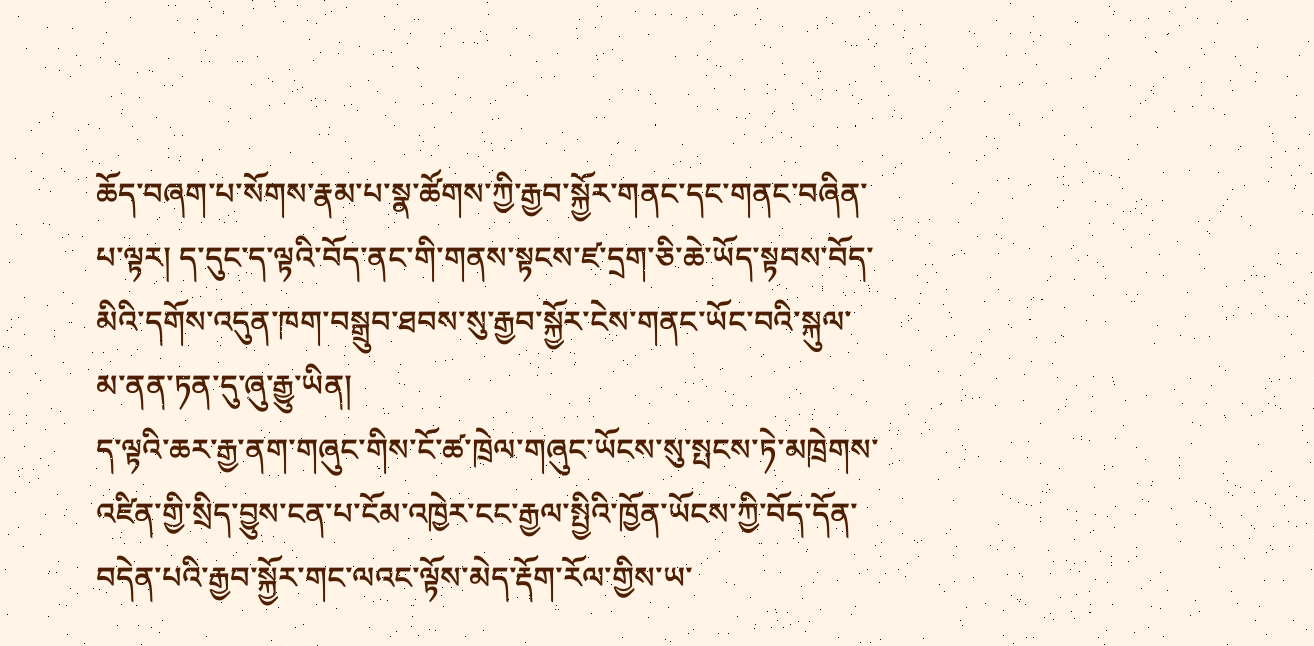ཆོད་བཞག་པ་སོགས་རྣམ་པ་སྣ་ཚོགས་ཀྱི་རྒྱབ་སྐྱོར་གནང་དང་གནང་བཞིན་པ་ལྟར། ད་དུང་ད་ལྟའི་བོད་ནང་གི་གནས་སྟངས་ཛ་དྲག་ཅི་ཆེ་ཡོད་སྟབས་བོད་མིའི་དགོས་འདུན་ཁག་བསྒྲུབ་ཐབས་སུ་རྒྱབ་སྐྱོར་ངེས་གནང་ཡོང་བའི་སྐུལ་མ་ནན་ཏན་དུ་ཞུ་རྒྱུ་ཡིན།
ད་ལྟའི་ཆར་རྒྱ་ནག་གཞུང་གིས་ངོ་ཚ་ཁྲེལ་གཞུང་ཡོངས་སུ་སྤངས་ཏེ་མཁྲེགས་འཛིན་གྱི་སྲིད་བྱུས་ངན་པ་ངོམ་འཁྱེར་ངང་རྒྱལ་སྤྱིའི་ཁྱོན་ཡོངས་ཀྱི་བོད་དོན་བདེན་པའི་རྒྱབ་སྐྱོར་གང་ལའང་ལྟོས་མེད་རྡོག་རོལ་གྱིས་ཡ་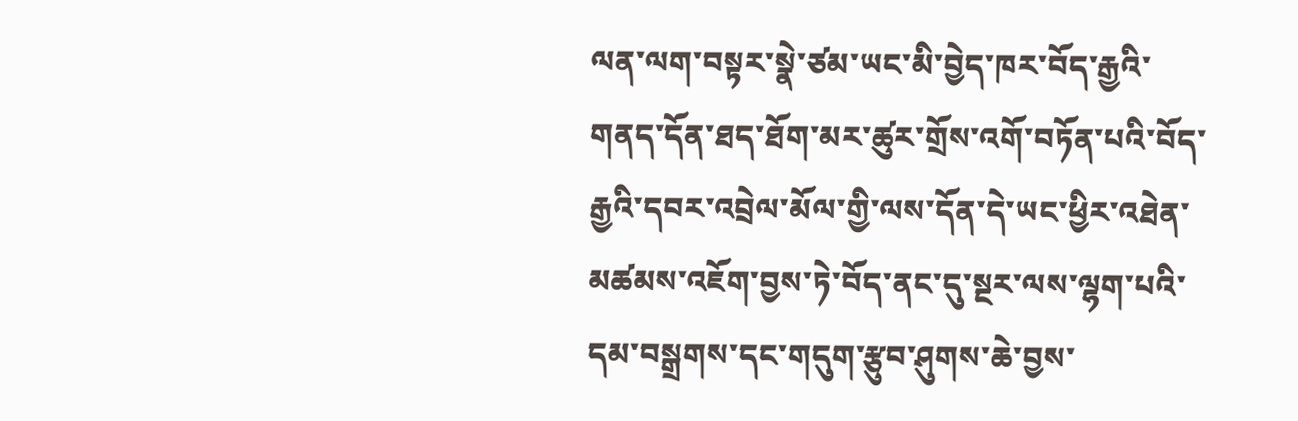ལན་ལག་བསྟར་སྣེ་ཙམ་ཡང་མི་བྱེད་ཁར་བོད་རྒྱའི་གནད་དོན་ཐད་ཐོག་མར་ཚུར་གྲོས་འགོ་བཏོན་པའི་བོད་རྒྱའི་དབར་འབྲེལ་མོལ་གྱི་ལས་དོན་དེ་ཡང་ཕྱིར་འཐེན་མཚམས་འཇོག་བྱས་ཏེ་བོད་ནང་དུ་སྔར་ལས་ལྷག་པའི་དམ་བསྒྲགས་དང་གདུག་རྩུབ་ཤུགས་ཆེ་བྱས་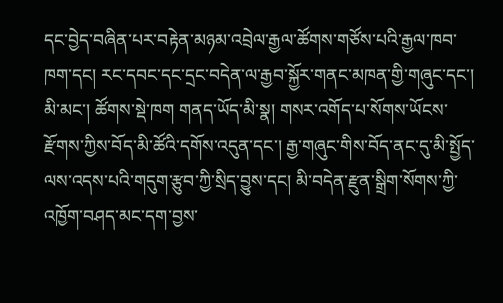དང་བྱེད་བཞིན་པར་བརྟེན་མཉམ་འབྲེལ་རྒྱལ་ཚོགས་གཙོས་པའི་རྒྱལ་ཁབ་ཁག་དང། རང་དབང་དང་དྲང་བདེན་ལ་རྒྱབ་སྐྱོར་གནང་མཁན་གྱི་གཞུང་དང་། མི་མང་། ཚོགས་སྡེ་ཁག གནད་ཡོད་མི་སྣ། གསར་འགོད་པ་སོགས་ཡོངས་རྫོགས་ཀྱིས་བོད་མི་ཚོའི་དགོས་འདུན་དང་། རྒྱ་གཞུང་གིས་བོད་ནང་དུ་མི་སྤྱོད་ལས་འདས་པའི་གདུག་རྩུབ་ཀྱི་སྲིད་བྱུས་དང། མི་བདེན་རྫུན་སྒྲིག་སོགས་ཀྱི་འཁྱོག་བཤད་མང་དག་བྱས་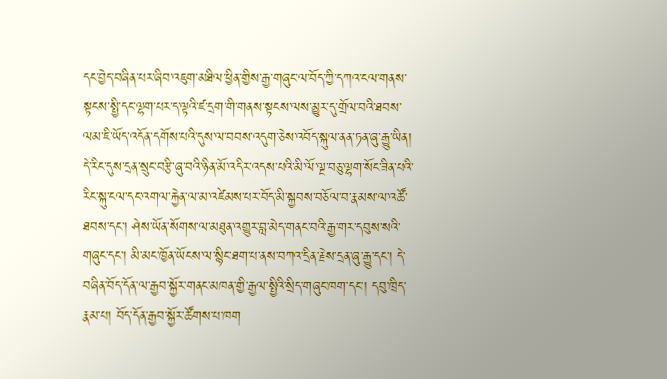དང་བྱེད་བཞིན་པར་ཞིབ་འཇུག་མཐིལ་ཕྱིན་གྱིས་རྒྱ་གཞུང་ལ་བོད་ཀྱི་དཀའ་ངལ་གནས་སྟངས་སྤྱི་དང་ལྷག་པར་ད་ལྟའི་ཛ་དྲག་གི་གནས་སྟངས་ལས་མྱུར་དུ་གྲོལ་བའི་ཐབས་ལམ་ཇི་ཡོད་འདོན་དགོས་པའི་དུས་ལ་བབས་འདུག་ཅེས་འབོད་སྐུལ་ནན་ཏན་ཞུ་རྒྱུ་ཡིན།
དེ་རིང་དུས་དྲན་སྲུང་བརྩི་ཞུ་བའི་ཉིན་མོ་འདིར་འདས་པའི་མི་ལོ་ལྔ་བཅུ་ལྷག་སོང་ཟིན་པའི་རིང་སྐུ་ངལ་དང་འགལ་རྐྱེན་ལ་མ་འཛེམས་པར་བོད་མི་སྐྱབས་བཅོལ་བ་རྣམས་ལ་འཚོ་ཐབས་དང་། ཤེས་ཡོན་སོགས་ལ་མཐུན་འགྱུར་བླ་མེད་གནང་བའི་རྒྱ་གར་དབུས་སའི་གཞུང་དང་། མི་མང་ཁྱོན་ཡོངས་ལ་སྙིང་ཐག་པ་ནས་བཀའ་དྲིན་རྗེས་དྲན་ཞུ་རྒྱུ་དང་། དེ་བཞིན་བོད་དོན་ལ་རྒྱབ་སྐྱོར་གནང་མཁན་གྱི་རྒྱལ་སྤྱིའི་སྲིད་གཞུང་ཁག་དང་། དབུ་ཁྲིད་རྣམ་པ། བོད་དོན་རྒྱབ་སྐྱོར་ཚོགས་པ་ཁག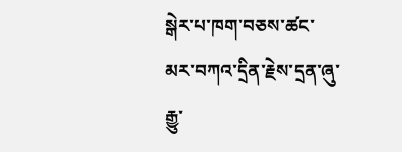སྒེར་པ་ཁག་བཅས་ཚང་མར་བཀའ་དྲིན་རྗེས་དྲན་ཞུ་རྒྱུ་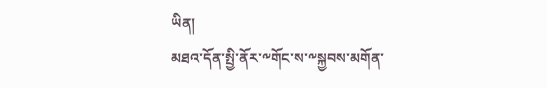ཡིན།
མཐའ་དོན་སྤྱི་ནོར་༸གོང་ས་༸སྐྱབས་མགོན་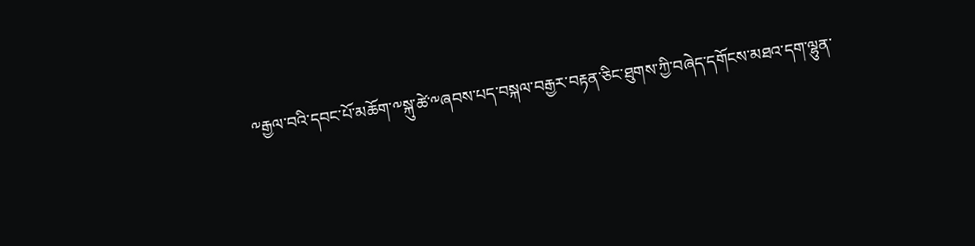༸རྒྱལ་བའི་དབང་པོ་མཆོག་༸སྐུ་ཚེ་༸ཞབས་པད་བསྐལ་བརྒྱར་བརྟན་ཅིང་ཐུགས་ཀྱི་བཞེད་དགོངས་མཐའ་དག་ལྷུན་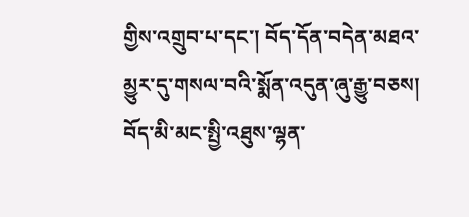གྱིས་འགྲུབ་པ་དང་། བོད་དོན་བདེན་མཐའ་མྱུར་དུ་གསལ་བའི་སྨོན་འདུན་ཞུ་རྒྱུ་བཅས།
བོད་མི་མང་སྤྱི་འཐུས་ལྷན་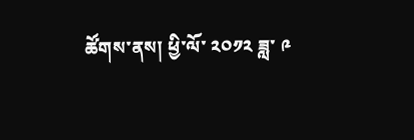ཚོགས་ནས། ཕྱི་ལོ་ ༢༠༡༢ ཟླ་ ༩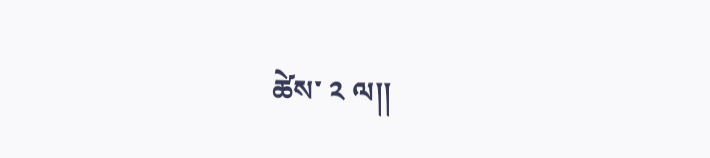ཚེས་ ༢ ལ།།